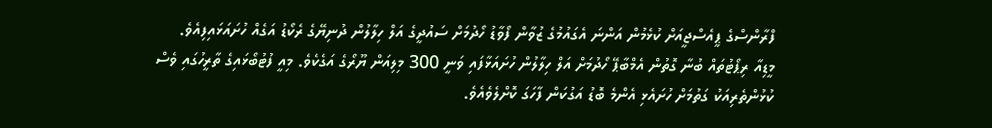ފްރާންސްގެ ޕީއެސްޖީއަށް ކުޅެމުން އަންނަ އެގައުމުގެ ޒުވާން ފޯވާޑު ހޯދުމަށް ސައުދީގެ އަލް ހިލާލުން ދުނިޔޭގެ ރެކޯޑު އަގެއް ހުށައަޅައިފިއެވެ.
މީޑިއާ ރިޕޯޓުތައް ބުނާ ގޮތުން އެމްބާޕޭ ހޯދުމަށް އަލް ހިލާލުން ހުށައަޅާފައި ވަނީ 300 މިލިއަން ޔޫރޯގެ އަގެކެވެ. މިއީ ފުޓުބޯޅައިގެ ތާރީހުގައި ވެސް ކުޅުންތެރިއަކު ގަތުމަށް ހުށައެޅި އެންމެ ބޮޑު އަގުކަން ފާހަގަ ކޮށްލެވެއެވެ.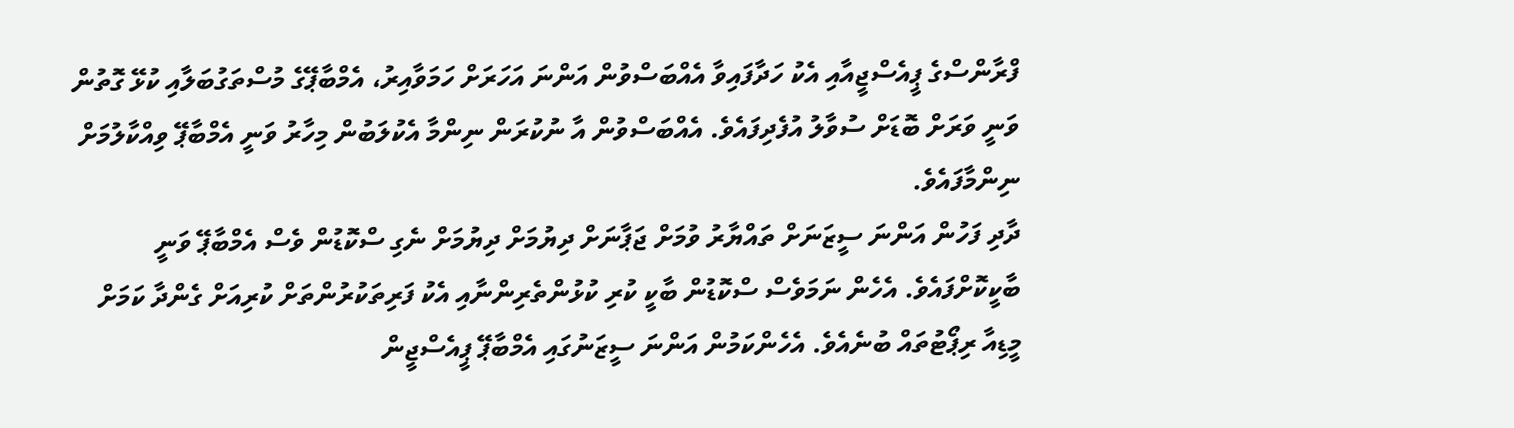ފްރާންސްގެ ޕީއެސްޖީއާއި އެކު ހަދާފައިވާ އެއްބަސްވުން އަންނަ އަހަރަށް ހަމަވާއިރު، އެމްބާޕޭގެ މުސްތަގުބަލާއި ކުޅޭ ގޮތުން ވަނީ ވަރަށް ބޮޑަށް ސުވާލު އުފެދިފައެވެ. އެއްބަސްވުން އާ ނުކުރަން ނިންމާ އެކުލަބުން މިހާރު ވަނީ އެމްބާޕޭ ވިއްކާލުމަށް ނިންމާފައެވެ.
ދާދި ފަހުން އަންނަ ސީޒަނަށް ތައްޔާރު ވުމަށް ޖަޕާނަށް ދިޔުމަށް ދިޔުމަށް ނެގި ސްކޮޑުން ވެސް އެމްބާޕޭ ވަނީ ބާކީކޮށްފައެވެ. އެހެން ނަމަވެސް ސްކޮޑުން ބާކީ ކުރި ކުޅުންތެރިންނާއި އެކު ފަރިތަކުރުންތަށް ކުރިއަށް ގެންދާ ކަމަށް މީޑިއާ ރިޕޯޓުތައް ބުނެއެވެ. އެހެންކަމުން އަންނަ ސީޒަނުގައި އެމްބާޕޭ ޕީއެސްޖީން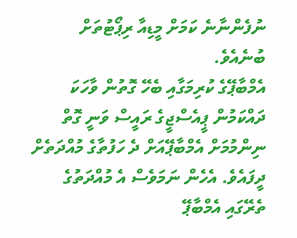ނުފެންނާނެ ކަމަށް މީޑިއާ ރިޕޯޓުތަށް ބުނެއެވެ.
އެމްބާޕޭގެ ކުރިމަގާއި ބެހޭ ގޮތުން ވާހަކަ ދައްކަމުން ޕީއެސްޖީގެ ރައީސް ވަނީ ގޮތް ނިންމުމަށް އެމްބާޕޭއަށް ދެ ހަފުތާގެ މުއްދަތެށް ދީފައެވެ. އެހެން ނަމަވެސް އެ މުއްދަތުގެ ތެރޭގައި އެމްބާޕޭ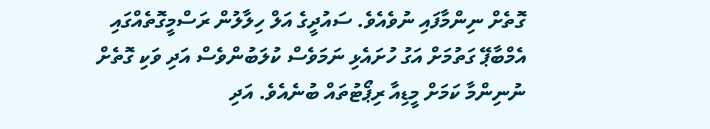ގޮތެށް ނިންމާފައި ނުވެއެވެ. ސައުދީގެ އަލް ހިލާލުން ރަސްމީގޮތެއްގައި އެމްބާޕޭ ގަތުމަށް އަގު ހުށައެޅި ނަމަވެސް ކުލަބުންވެސް އަދި ވަކި ގޮތެށް ނުނިންމާ ކަމަށް މީޑިއާ ރިޕޯޓުތައް ބުނެއެވެ. އަދި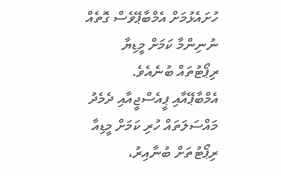ހުށައެޅުމަށް އެމްބާޕޭވެސް ގޮތެއް ނުނިންމާ ކަމަށް މީޑިޔާ ރިޕޯޓުތައް ބުނެއެވެ.
އެމްބާޕޭއާއި ޕީއެސްޖީއާއި ދެމެދު މައްސަލަތައް ހުރި ކަމަށް މީޑިއާ ރިޕޯޓުތަށް ބުނާއިރު،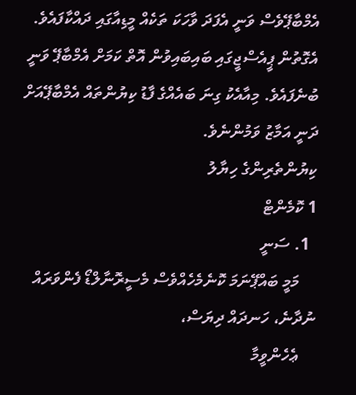އެމްބާޕޭވެސް ވަނީ އެފަދަ ވާހަކަ ތަކެއް މީޑިއާގައި ދައްކާފައެވެ. އެގޮތުން ޕީއެސްޖީގައި ބައިބައިވުން އޮތް ކަމަށް އެމްބާޕޭ ވަނީ ބުނެފައެވެ. މިއާއެކު ގިނަ ބައެއްގެ ފާޑު ކިޔުންތައް އެމްބާޕޭއަށް ދަނީ އަމާޒު ވަމުންނެވެ.
ކިޔުންތެރިންގެ ހިޔާލު
1 ކޮމެންޓް
  1. ސަނީ
    މަމީ ބައްޕޭނަމަ ކޮނެމެހެއްވެސް މެސީރޮނާލްޑޯ ފެންވަރައް ނުދާނެ، ހަނދައް ދިޔަސް،
    ޢެހެންވީމާ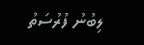ލިބުނު ފުރުސަތު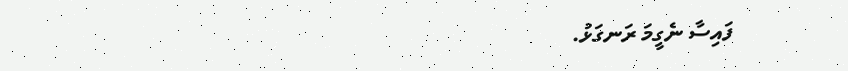ފައިސާ ނެގީމަ ރަނގަޅު.